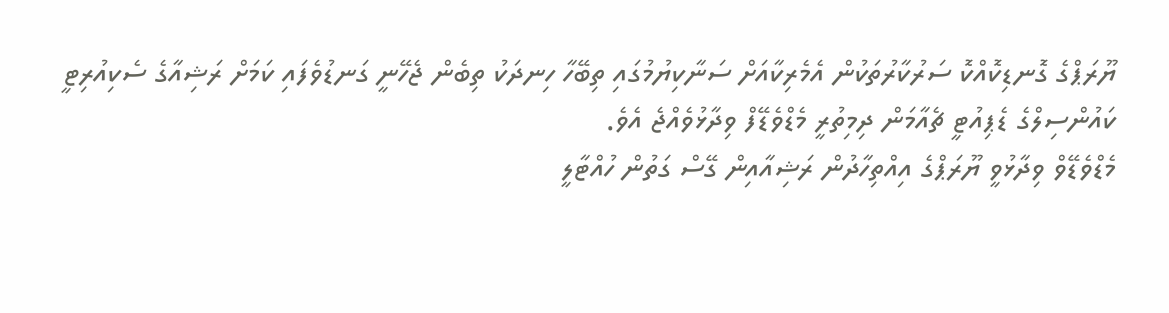ޔޫރަޕްގެ ގޮނޑިކޮއްކޮ ސަރުކާރުތަކުން އެމެރިކާއަށް ސަނާކިޔުމުގައި ތިބޭހާ ހިނދަކު ތިބެން ޖެހޭނީ ގަނޑުވެފައި ކަމަށް ރަޝިއާގެ ސެކިއުރިޓީ ކައުންސިލްގެ ޑެޕިއުޓީ ޗެއާމަން ދިމިތުރީ މެޑްވެޑޭފް ވިދާޅުވެއްޖެ އެވެ.
މެޑްވެޑޭވް ވިދާޅުވީ ޔޫރަޕްގެ އިއްތިހާދުން ރަޝިއާއިން ގޭސް ގަތުން ހުއްޓާލީ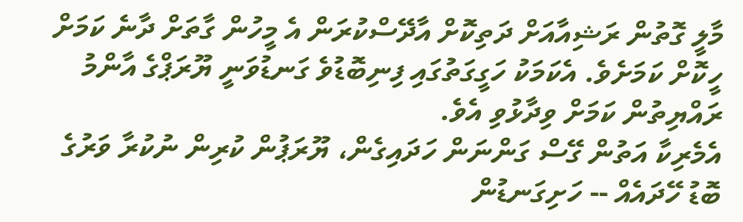މާލީ ގޮތުން ރަޝިއާއަށް ދަތިކޮށް އާދޭސްކުރަން އެ މީހުން ގާތަށް ދާނެ ކަމަށް ހީކޮށް ކަމަށެވެ. އެކަމަކު ހަގީގަތުގައި ފިނިބޮޑުވެ ގަނޑުވަނީ ޔޫރަޕްގެ އާންމު ރައްޔިތުން ކަމަށް ވިދާޅުވި އެވެ.
އެމެރިކާ އަތުން ގޭސް ގަންނަން ހަދައިގެން، ޔޫރަޕުން ކުރިން ނުކުރާ ވަރުގެ ބޮޑު ހޭދައެއް -- ހަށިގަނޑުން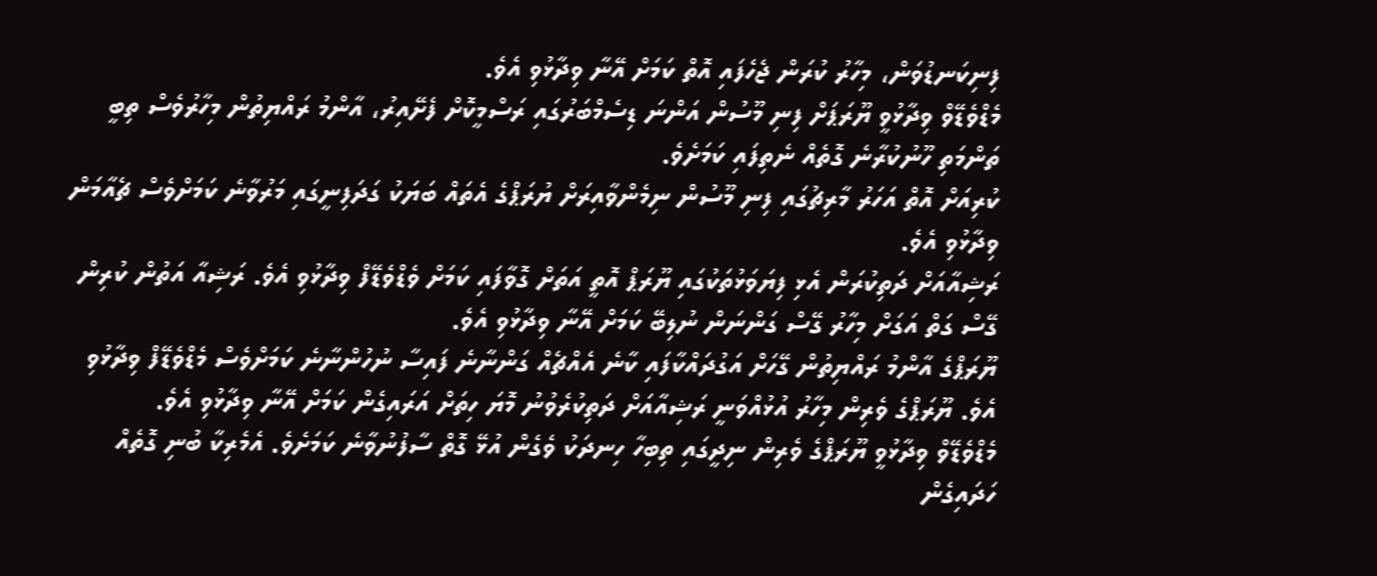ފިނިކަނޑުވަން، މިހާރު ކުރަން ޖެހެފައި އޮތް ކަމަށް އޭނާ ވިދާޅުވި އެވެ.
މެޑްވެޑޭވް ވިދާޅުވީ ޔޫރަޕަށް ފިނި މޫސުން އަންނަ ޑިސެމްބަރުގައި ރަސްމީކޮށް ފެށޭއިރު، އާންމު ރައްޔިތުން މިހާރުވެސް ތިބީ ތަންމަތި ހޫނުކުރާނެ ގޮތެއް ނެތިފައި ކަމަށެވެ.
ކުރިއަށް އޮތް އަހަރު މާރިޗުގައި ފިނި މޫސުން ނިމެންވާއިރަށް ޔުރަޕްގެ އެތައް ބަޔަކު ގަދަފިނީގައި މަރުވާނެ ކަމަށްވެސް ޗެއާމަން ވިދާޅުވި އެވެ.
ރަޝިއާއަށް ދަތިކުރަން އެޅި ފިޔަވަޅުތަކުގައި ޔޫރަޕް އޮތީ އަތަށް ގޮވާފައި ކަމަށް ވެޑްވެޑޭފް ވިދާޅުވި އެވެ. ރަޝިއާ އަތުން ކުރިން ގޭސް ގަތް އަގަށް މިހާރު ގޭސް ގަންނަން ނުލިބޭ ކަމަށް އޭނާ ވިދާޅުވި އެވެ.
ޔޫރަޕްގެ އާންމު ރައްޔިތުން ގޭހަށް އަގުދައްކާފައި ކާނެ އެއްޗެއް ގަންނާނެ ފައިސާ ނުހުންނާނެ ކަމަށްވެސް މެޑްވެޑޭފް ވިދާޅުވި އެވެ. ޔޫރަޕްގެ ވެރިން މިހާރު އުޅުއްވަނީ ރަޝިއާއަށް ދަތިކުރެވުނު މޮޔަ ހިތަށް އަރައިގެން ކަމަށް އޭނާ ވިދާޅުވި އެވެ.
މެޑްވެޑޭވް ވިދާޅުވީ ޔޫރަޕްގެ ވެރިން ނިދީގައި ތިބިހާ ހިނދަކު ވެގެން އުޅޭ ގޮތް ސާފުނުވާނެ ކަމަށެވެ. އެމެރިކާ ބުނި ގޮތެއް ހަދައިގެން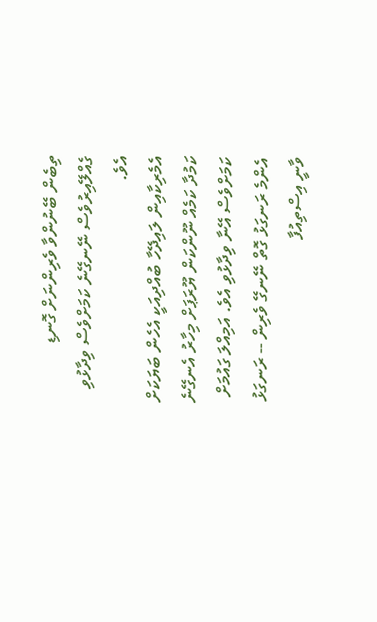ތިބެން ބޭނުންވާ ވެރިންނަށް ގޮނޑި ގެއްލޭއިރުވެސް ނޭނގޭނެ ކަމަށްވެސް ވިދާޅުވި އެވެ.
އެމެރިކާއިން ލައިދޭހާ ބުއްދިއަކީ އެހެން ބަޔަކަށް ކަމުދާ ކަމެއް ނޫންކަން ޔޫރަޕަށް މިހާރު އެނގޭނެ ކަމަށްވެސް އޭނާ ވިދާޅުވި އެވެ. އަމިއްލަ ގައުމަށް އެންމެ ރަނގަޅު ގޮތް ނޭނގޭ ވެރިން -- ރަނގަޅު ވާނީ އިސްތިއުފާ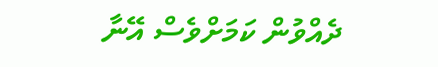ދެއްވުން ކަމަށްވެސް އޭނާ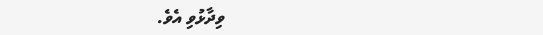ވިދާޅުވި އެވެ.